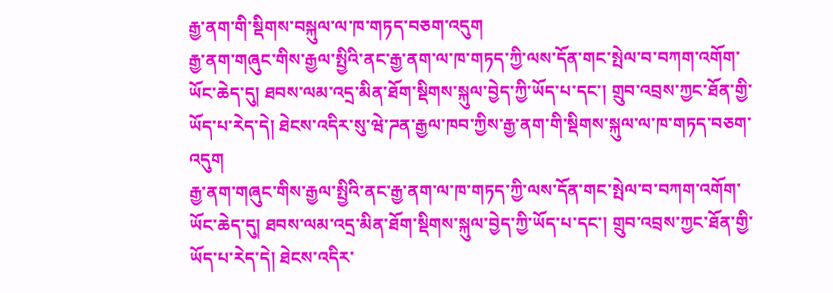རྒྱ་ནག་གི་སྡིགས་བསྐུལ་ལ་ཁ་གཏད་བཅག་འདུག
རྒྱ་ནག་གཞུང་གིས་རྒྱལ་སྤྱིའི་ནང་རྒྱ་ནག་ལ་ཁ་གཏད་ཀྱི་ལས་དོན་གང་སྤེལ་བ་བཀག་འགོག་ཡོང་ཆེད་དུ། ཐབས་ལམ་འདྲ་མིན་ཐོག་སྡིགས་སྐུལ་བྱེད་ཀྱི་ཡོད་པ་དང་། གྲུབ་འབྲས་ཀྱང་ཐོན་གྱི་ཡོད་པ་རེད་དེ། ཐེངས་འདིར་སུ་ཝེ་ཌན་རྒྱལ་ཁབ་ཀྱིས་རྒྱ་ནག་གི་སྡིགས་སྐུལ་ལ་ཁ་གཏད་བཅག་འདུག
རྒྱ་ནག་གཞུང་གིས་རྒྱལ་སྤྱིའི་ནང་རྒྱ་ནག་ལ་ཁ་གཏད་ཀྱི་ལས་དོན་གང་སྤེལ་བ་བཀག་འགོག་ཡོང་ཆེད་དུ། ཐབས་ལམ་འདྲ་མིན་ཐོག་སྡིགས་སྐུལ་བྱེད་ཀྱི་ཡོད་པ་དང་། གྲུབ་འབྲས་ཀྱང་ཐོན་གྱི་ཡོད་པ་རེད་དེ། ཐེངས་འདིར་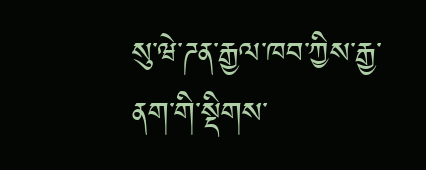སུ་ཝེ་ཌན་རྒྱལ་ཁབ་ཀྱིས་རྒྱ་ནག་གི་སྡིགས་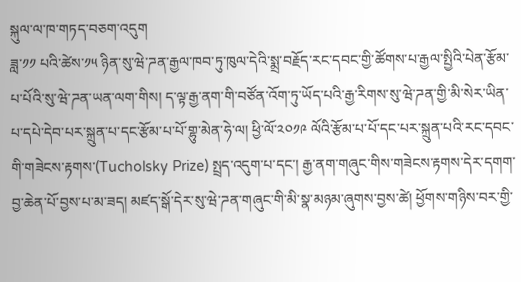སྐུལ་ལ་ཁ་གཏད་བཅག་འདུག
ཟླ་༡༡ པའི་ཚེས་༡༥ ཉིན་སུ་ཝེ་ཌན་རྒྱལ་ཁབ་ཏུ་ཁུལ་དེའི་སྨྲ་བརྗོད་རང་དབང་གྱི་ཚོགས་པ་རྒྱལ་སྤྱིའི་པེན་རྩོམ་པ་པོའི་སུ་ཝེ་ཌན་ཡན་ལག་གིས། ད་ལྟ་རྒྱ་ནག་གི་བཙོན་འོག་ཏུ་ཡོད་པའི་རྒྱ་རིགས་སུ་ཝེ་ཌན་གྱི་མི་སེར་ཡིན་པ་དཔེ་དེབ་པར་སྐྲུན་པ་དང་རྩོམ་པ་པོ་གྷུ་མེན་ཧེ་ལ། ཕྱི་ལོ་༢༠༡༩ ལོའི་རྩོམ་པ་པོ་དང་པར་སྐྲུན་པའི་རང་དབང་གི་གཟེངས་རྟགས་(Tucholsky Prize) སྤྲད་འདུག་པ་དང་། རྒྱ་ནག་གཞུང་གིས་གཟེངས་རྟགས་དེར་དགག་བྱ་ཆེན་པོ་བྱས་པ་མ་ཟད། མཛད་སྒོ་དེར་སུ་ཝེ་ཌན་གཞུང་གི་མི་སྣ་མཉམ་ཞུགས་བྱས་ཚེ། ཕྱོགས་གཉིས་བར་གྱི་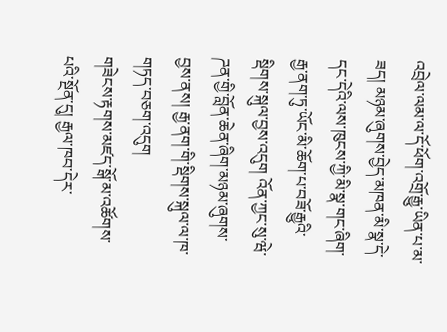འབྲེལ་ལམ་ལ་དོ་ཕོག་འགྲོ་རྒྱུ་ཡིན་པ་མ་ཟད། མཉམ་ཞུགས་བྱེད་མཁན་མི་སྣ་དེ་དང་དེའི་ལས་ཁུངས་ཀྱི་མི་སྣ་གང་ཞིག་རྒྱ་ནག་ཏུ་ཡོང་མི་ཆོག་པ་བཟོ་རྒྱུའི་སྡིགས་སྐུལ་བྱས་འདུག འོན་ཀྱང་སུ་ཝེ་ཌན་གྱི་བློན་ཆེན་ཞིག་མཉམ་ཞུགས་བྱས་ནས། རྒྱ་ནག་གི་སྡིགས་སྐུལ་ལ་ཁ་གཏད་བཅག་འདུག
གཟེངས་རྟགས་མཛད་སྒོ་མ་འཚོགས་པའི་སྔོན་དུ། རྒྱལ་ཁབ་དེར་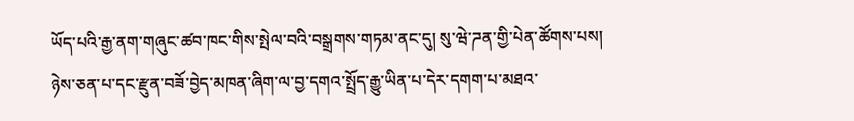ཡོད་པའི་རྒྱ་ནག་གཞུང་ཚབ་ཁང་གིས་སྤེལ་བའི་བསྒྲགས་གཏམ་ནང་དུ། སུ་ཝེ་ཌན་གྱི་པེན་ཚོགས་པས། ཉེས་ཅན་པ་དང་རྫུན་བཟོ་བྱེད་མཁན་ཞིག་ལ་བྱ་དགའ་སྤྲོད་རྒྱུ་ཡིན་པ་དེར་དགག་པ་མཐའ་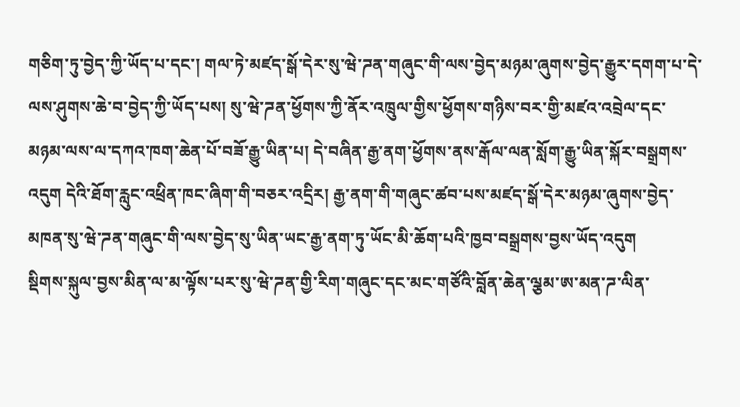གཅིག་ཏུ་བྱེད་ཀྱི་ཡོད་པ་དང་། གལ་ཏེ་མཛད་སྒོ་དེར་སུ་ཝེ་ཌན་གཞུང་གི་ལས་བྱེད་མཉམ་ཞུགས་བྱེད་རྒྱུར་དགག་པ་དེ་ལས་ཤུགས་ཆེ་བ་བྱེད་ཀྱི་ཡོད་པས། སུ་ཝེ་ཌན་ཕྱོགས་ཀྱི་ནོར་འཁྲུལ་གྱིས་ཕྱོགས་གཉིས་བར་གྱི་མཛའ་འབྲེལ་དང་མཉམ་ལས་ལ་དཀའ་ཁག་ཆེན་པོ་བཟོ་རྒྱུ་ཡིན་པ། དེ་བཞིན་རྒྱ་ནག་ཕྱོགས་ནས་རྒོལ་ལན་སློག་རྒྱུ་ཡིན་སྐོར་བསྒྲགས་འདུག དེའི་ཐོག་རླུང་འཕྲིན་ཁང་ཞིག་གི་བཅར་འདྲིར། རྒྱ་ནག་གི་གཞུང་ཚབ་པས་མཛད་སྒོ་དེར་མཉམ་ཞུགས་བྱེད་མཁན་སུ་ཝེ་ཌན་གཞུང་གི་ལས་བྱེད་སུ་ཡིན་ཡང་རྒྱ་ནག་ཏུ་ཡོང་མི་ཆོག་པའི་ཁྱབ་བསྒྲགས་བྱས་ཡོད་འདུག
སྡིགས་སྐུལ་བྱས་མིན་ལ་མ་ལྟོས་པར་སུ་ཝེ་ཌན་གྱི་རིག་གཞུང་དང་མང་གཙོའི་བློན་ཆེན་ལྕམ་ཨ་མན་ཌ་ལིན་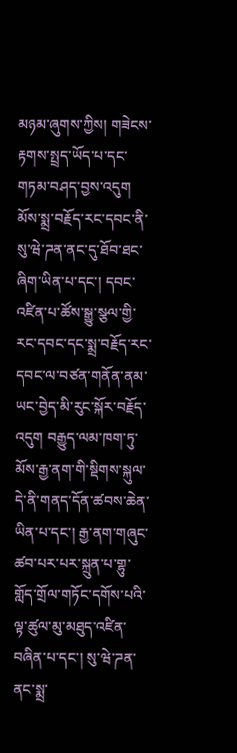མཉམ་ཞུགས་ཀྱིས། གཟེངས་རྟགས་སྤྲད་ཡོད་པ་དང་གཏམ་བཤད་བྱས་འདུག མོས་སྨྲ་བརྗོད་རང་དབང་ནི་སུ་ཝེ་ཌན་ནང་དུ་ཐོབ་ཐང་ཞིག་ཡིན་པ་དང་། དབང་འཛིན་པ་ཚོས་སྒྱུ་སྩལ་གྱི་རང་དབང་དང་སྨྲ་བརྗོད་རང་དབང་ལ་བཙན་གནོན་ནམ་ཡང་བྱེད་མི་རུང་སྐོར་བརྗོད་འདུག བརྒྱུད་ལམ་ཁག་ཏུ་མོས་རྒྱ་ནག་གི་སྡིགས་སྐུལ་དེ་ནི་གནད་དོན་ཚབས་ཆེན་ཡིན་པ་དང་། རྒྱ་ནག་གཞུང་ཚབ་པར་པར་སྐྲུན་པ་གྷུ་གློད་གྲོལ་གཏོང་དགོས་པའི་ལྟ་ཚུལ་མུ་མཐུད་འཛིན་བཞིན་པ་དང་། སུ་ཝེ་ཌན་ནང་སྨྲ་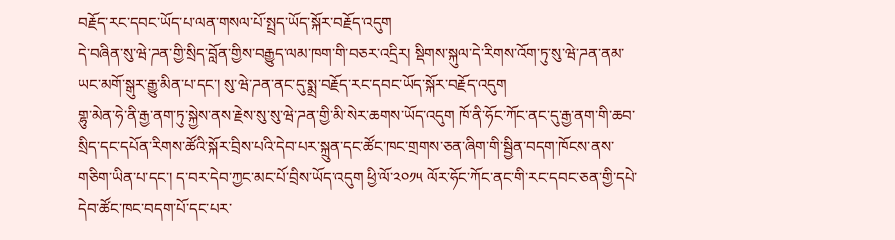བརྗོད་རང་དབང་ཡོད་པ་ལན་གསལ་པོ་སྤྲད་ཡོད་སྐོར་བརྗོད་འདུག
དེ་བཞིན་སུ་ཝེ་ཌན་གྱི་སྲིད་བློན་གྱིས་བརྒྱུད་ལམ་ཁག་གི་བཅར་འདྲིར། སྡིགས་སྐུལ་དེ་རིགས་འོག་ཏུ་སུ་ཝེ་ཌན་ནམ་ཡང་མགོ་སྒུར་རྒྱུ་མིན་པ་དང་། སུ་ཝེ་ཌན་ནང་དུ་སྨྲ་བརྗོད་རང་དབང་ཡོད་སྐོར་བརྗོད་འདུག
གྷུ་མེན་ཧེ་ནི་རྒྱ་ནག་ཏུ་སྐྱེས་ནས་རྗེས་སུ་སུ་ཝེ་ཌན་གྱི་མི་སེར་ཆགས་ཡོད་འདུག ཁོ་ནི་ཧོང་ཀོང་ནང་དུ་རྒྱ་ནག་གི་ཆབ་སྲིད་དང་དཔོན་རིགས་ཚོའི་སྐོར་བྲིས་པའི་དེབ་པར་སྐྲུན་དང་ཚོང་ཁང་གྲགས་ཅན་ཞིག་གི་སྦྱིན་བདག་ཁོངས་ནས་གཅིག་ཡིན་པ་དང་། ད་བར་དེབ་ཀྱང་མང་པོ་བྲིས་ཡོད་འདུག ཕྱི་ལོ་༢༠༡༥ ལོར་ཧོང་ཀོང་ནང་གི་རང་དབང་ཅན་གྱི་དཔེ་དེབ་ཚོང་ཁང་བདག་པོ་དང་པར་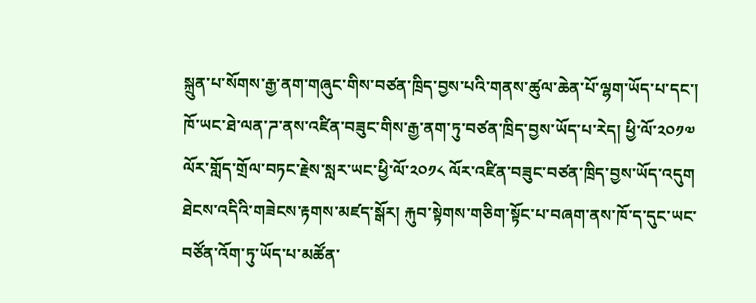སྐྲུན་པ་སོགས་རྒྱ་ནག་གཞུང་གིས་བཙན་ཁྲིད་བྱས་པའི་གནས་ཚུལ་ཆེན་པོ་ལྷག་ཡོད་པ་དང་། ཁོ་ཡང་ཐེ་ལན་ཌ་ནས་འཛིན་བཟུང་གིས་རྒྱ་ནག་ཏུ་བཙན་ཁྲིད་བྱས་ཡོད་པ་རེད། ཕྱི་ལོ་༢༠༡༧ ལོར་གློད་གྲོལ་བཏང་རྗེས་སླར་ཡང་ཕྱི་ལོ་༢༠༡༨ ལོར་འཛིན་བཟུང་བཙན་ཁྲིད་བྱས་ཡོད་འདུག ཐེངས་འདིའི་གཟེངས་རྟགས་མཛད་སྒོར། རྐུབ་སྟེགས་གཅིག་སྟོང་པ་བཞག་ནས་ཁོ་ད་དུང་ཡང་བཙོན་འོག་ཏུ་ཡོད་པ་མཚོན་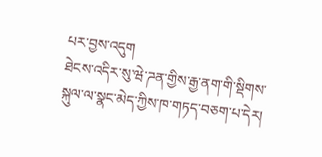པར་བྱས་འདུག
ཐེངས་འདིར་སུ་ཝེ་ཌན་གྱིས་རྒྱ་ནག་གི་སྡིགས་སྐུལ་ལ་སྣང་མེད་ཀྱིས་ཁ་གཏད་བཅག་པ་དེར།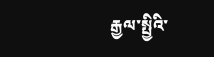རྒྱལ་སྤྱིའི་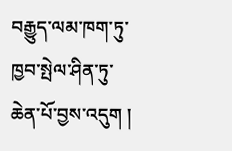བརྒྱུད་ལམ་ཁག་ཏུ་ཁྱབ་སྤེལ་ཤིན་ཏུ་ཆེན་པོ་བྱས་འདུག །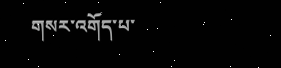གསར་འགོད་པ་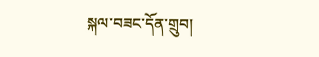སྐལ་བཟང་དོན་གྲུབ།